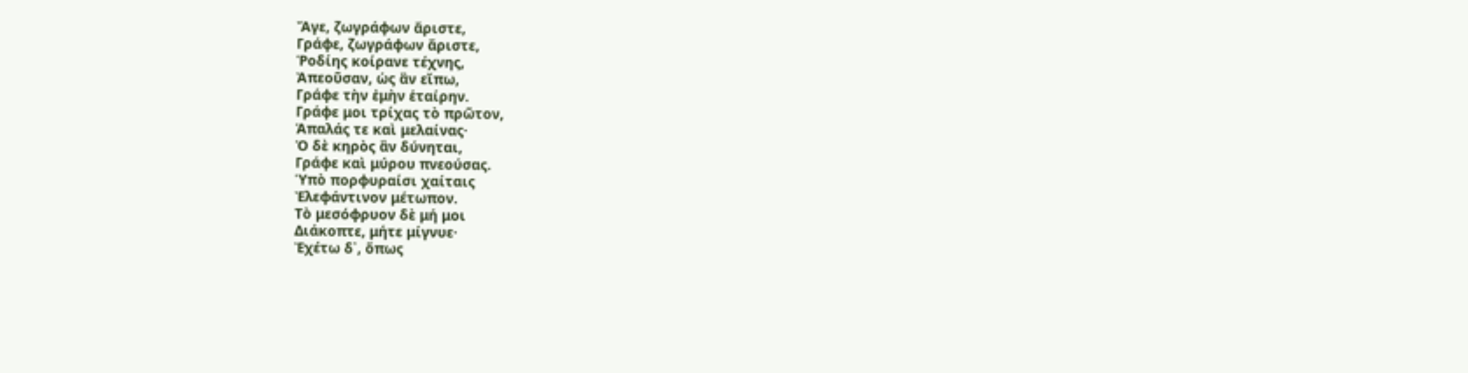Ἄγε, ζωγράφων ἄριστε,
Γράφε, ζωγράφων ἄριστε,
Ῥοδίης κοίρανε τέχνης,
Ἀπεοῦσαν, ὡς ἂν εἴπω,
Γράφε τὴν ἐμὴν ἑταίρην.
Γράφε μοι τρίχας τὸ πρῶτον,
Ἁπαλάς τε καὶ μελαίνας·
Ὁ δὲ κηρὸς ἂν δύνηται,
Γράφε καὶ μύρου πνεούσας.
Ὑπὸ πορφυραίσι χαίταις
Ἐλεφάντινον μέτωπον.
Τὸ μεσόφρυον δὲ μή μοι
Διάκοπτε, μήτε μίγνυε·
Ἐχέτω δ᾽, ὅπως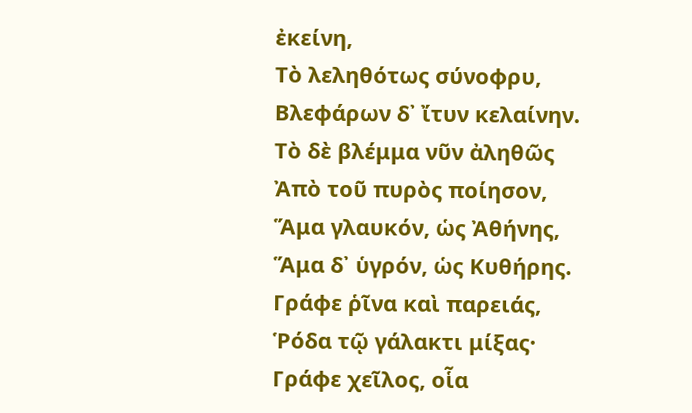ἐκείνη,
Τὸ λεληθότως σύνοφρυ,
Βλεφάρων δ᾽ ἴτυν κελαίνην.
Τὸ δὲ βλέμμα νῦν ἀληθῶς
Ἀπὸ τοῦ πυρὸς ποίησον,
Ἅμα γλαυκόν, ὡς Ἀθήνης,
Ἅμα δ᾽ ὑγρόν, ὡς Κυθήρης.
Γράφε ῥῖνα καὶ παρειάς,
Ῥόδα τῷ γάλακτι μίξας·
Γράφε χεῖλος, οἷα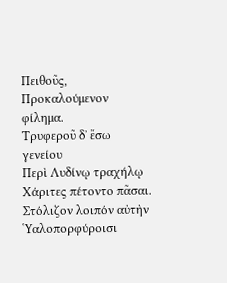Πειθοῦς,
Προκαλούμενον φίλημα.
Τρυφεροῦ δ᾽ ἔσω γενείου
Περὶ Λυδίνῳ τραχήλῳ
Χάριτες πέτοντο πᾶσαι.
Στόλιζον λοιπόν αὐτὴν
Ὑαλοπορφύροισι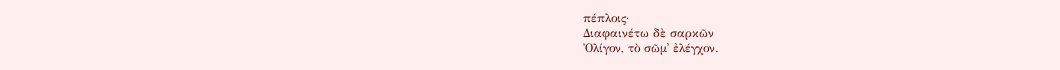πέπλοις·
Διαφαινέτω δὲ σαρκῶν
Ὀλίγον, τὸ σῶμ᾽ ἐλέγχον.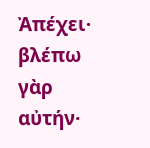Ἀπέχει· βλέπω γὰρ αὐτήν·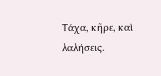Τάχα, κῆρε, καὶ λαλήσεις.